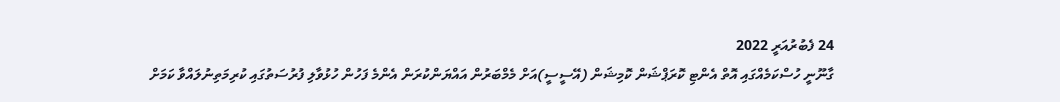24 ފެބުރުއަރީ 2022
ގާނޫނީ ހުސްކަމެއްގައި އޮތް އެންޓި ކޮރަޕްޝަން ކޮމިޝަން (އޭސީސީ)އަށް މެމްބަރުން އައްޔަންކުރަން އެންމެ ފަހުން ހުޅުވާލި ފުރުސަތުގައި ކުރިމަތިނުލައްވާ ކަމަށް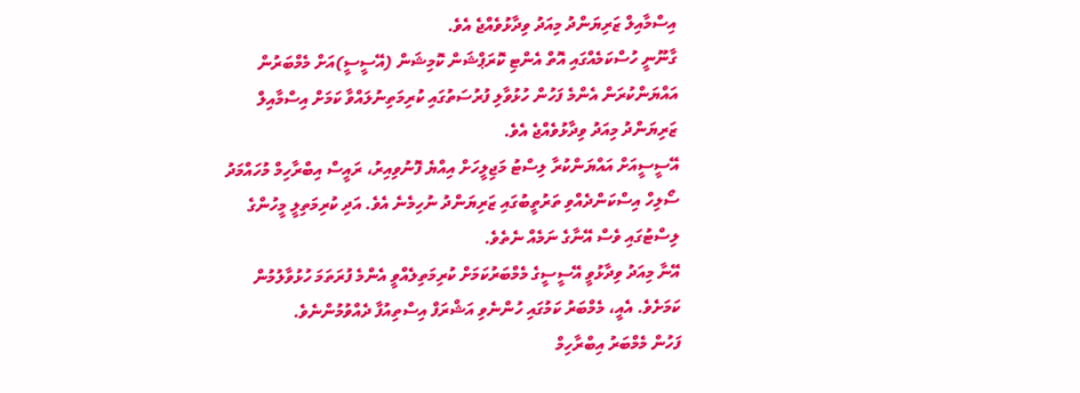އިސްމާއިލް ޒަރިޔަންދު މިއަދު ވިދާޅުވެއްޖެ އެވެ.
ގާނޫނީ ހުސްކަމެއްގައި އޮތް އެންޓި ކޮރަޕްޝަން ކޮމިޝަން (އޭސީސީ)އަށް މެމްބަރުން އައްޔަންކުރަން އެންމެ ފަހުން ހުޅުވާލި ފުރުސަތުގައި ކުރިމަތިނުލައްވާ ކަމަށް އިސްމާއިލް ޒަރިޔަންދު މިއަދު ވިދާޅުވެއްޖެ އެވެ.
އޭސީސީއަށް އައްޔަންކުރާ ލިސްޓު މަޖިލީހަށް އިއްޔެ ފޮނުވިއިރު، ރައީސް އިބްރާހިމް މުހައްމަދު ސޯލިހް އިސްކަންދެއްވި ތަރުތީބުގައި ޒަރިޔަންދު ނުހިމެނެ އެވެ. އަދި ކުރިމަތިލީ މީހުންގެ ލިސްޓުގައި ވެސް އޭނާގެ ނަމެއް ނެތެވެ.
އޭނާ މިއަދު ވިދާޅުވީ އޭސީސީގެ މެމްބަރުކަމަށް ކުރިމަތިލެއްވީ އެންމެ ފުރަތަމަ ހުޅުވާލުމުން ކަމަށެވެ. އެއީ، މެމްބަރު ކަމުގައި ހުންނެވި އަޝްރަފް އިސްތިއުފާ ދެއްވުމުންނެވެ.
ފަހުން މެމްބަރު އިބްރާހިމް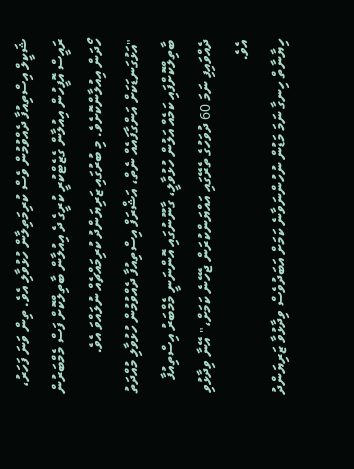ޝަކީލް އިސްތިއުފާ ދެއްވުމުން ވެސް ކުރިމަތިލާން ހުޅުވާލި އެވެ. ތިން ވަނަ ފަހަރު، ރައީސް އޮފީހުން އިއުލާން ގެޒެޓްކުރީ ކުރީގެ ދެ އިއުލާން ބާތިލްކޮށް ފަސް މެމްބަރުން ހޯދަން އިއުލާންކޮށެވެ. މި ބުރުގައި ޒަރިޔަންދު ކުރިމައްޗެއް ނުލައްވަ އެވެ.
"އަޅުގަނޑަކަށް އަންގާފައެއް ނެތް، އަޝްރަފް އިސްތިއުފާ ދެއްވުމުން ހުޅުވާލި މުއްދަތު ބާތިލްކޮށްފައި ކަމެއް އަލުން ހުޅުވާލީ، ގާނޫނުގައި އޮންނަނީ މެމްބަރު އިސްތިއުފާ ދެއްވައިފި ނަމަ 60 ދުވަހުގެ ތެރޭގައި އައްޔަންކުރަން ޖެހޭނެ ކަމަށް،" އޭނާ ވިދާޅުވި އެވެ.
ހިޔާނާތް ހިނގާ ނަމަ މަޑުން ނުހުންނަވާނެ ކަމަށް އަބަދުވެސް ވިދާޅުވާ ޒަރިޔަންދު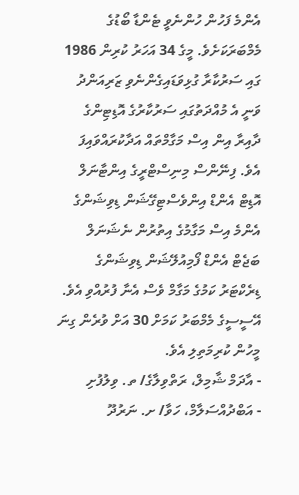އެންމެ ފަހުން ހުންނެވީ ޓެންޑާ ބޯޑުގެ މެމްބަރަކަށެވެ. މީގެ 34 އަހަރު ކުރިން 1986 ގައި ސަރުކާރާ ގުޅިވަޑައިގެންނެވި ޒަރިއަންދު ވަނީ އެ މުއްދަތުގައި ސަރުކާރުގެ އޮޑިޓިންގެ ދާއިރާ އިން އިސް މަގާމްތައް އަދާކުރައްވައިފަ އެވެ. ފިނޭންސް މިނިސްޓްރީގެ އިންޓާނަލް އޮޑިޓް އެންޑް އިންވެސްޓިގޭޝަން ޑިވިޝަންގެ އެންމެ އިސް މަގާމުގެ އިތުރުން ނެޝަނަލް ބަޖެޓް އެންޑް ފޯމިއުލޭޝަން ޑިވިޝަންގެ ޑިރެކްޓަރު ކަމުގެ މަގާމް ވެސް އެނާ ފުރުއްވި އެވެ.
އޭސީސީގެ މެމްބަރު ކަމަށް 30 އަށް ވުރެން ގިނަ މީހުން ކުރިމަތިލި އެވެ.
- އާދަމް ޝާމިލް، ރަތްވިލާގެ/ ތ. ވިލުފުށި
- އަބްދުއްސަލާމް، ހަވާ/ ށ. ނަރުދޫ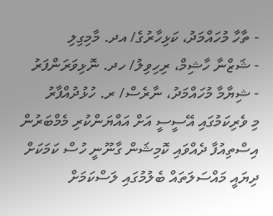- ތާހާ މުހައްމަދު، ކަޅިހާރުގެ/ އދ. މާމިގިލި
- ޝަޒްނާ ހާޝިމް، ރިހިވިލު/ ހދ. ނޮޅިވަރަންފަރު
- ޝިޔާމާ މުހައްމަދު، ނާރެސް/ ރ. ހުޅުދުއްފާރު
މި ވެރިކަމުގައި އޭސީސީ އަށް އައްޔަންކުރި މެމްބަރުން އިސްތިއުފާ ދެއްވައި ކޮމިޝަން ގާނޫނީ ހުސް ކަމަކަށް ދިޔައީ މައްސަލަތައް ބެލުމުގައި ލަސްކަމަށް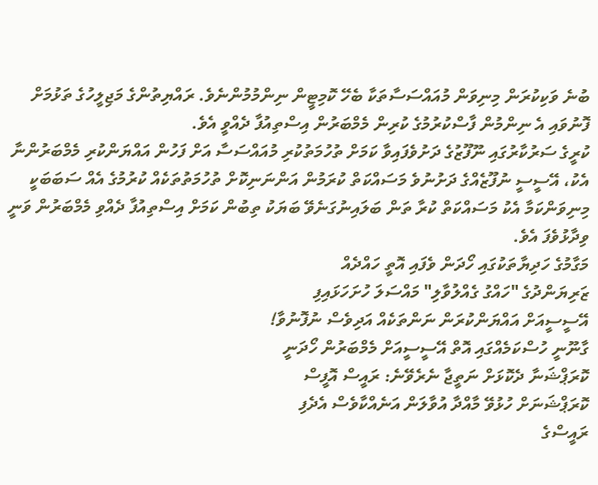ބުނެ ވަކިކުރަން މިނިވަން މުއައްސަސާތަކާ ބެހޭ ކޮމިޓީން ނިންމުމުންނެވެ. ރައްޔިތުންގެ މަޖިލީހުގެ ތަޅުމަށް ފޮނުވައި އެ ނިންމުން ފާސްކުރުމުގެ ކުރިން މެމްބަރުން އިސްތިއުފާ ދެއްވީ އެވެ.
ކުރީގެ ސަރުކާރުގައި ނޫފޫޒުގެ ދަށުވެފައިވާ ކަމަށް ތުހުމަތުކުރި މުއައްސަސާ އަށް ފަހުން އައްޔަންކުރި މެމްބަރުންނާ އެކު، އޭސީސީ ނުފޫޒެއްގެ ދަށުނުވެ މަސައްކަތް ކުރަމުން އަންނަނިކޮށް ތުހުމަތުތަކެއް ކުރުމުގެ އެއް ސަބަބަކީ މިނިވަންކަމާ އެކު މަސައްކަތް ކުރާ ތަން ބަލައިނުގަނެވޭ ބަޔަކު ތިބުން ކަމަށް އިސްތިއުފާ ދެއްވި މެމްބަރުން ވަނީ ވިދާޅުވެފަ އެވެ.
މަގާމުގެ ހަދިޔާތަކުގައި ހޯދަން ވެފައި އޮތީ ހައްދެއް
ޒަރިޔަންދުގެ "ހައްގު ގެއްލުވާލި" މައްސަލަ ހުށަހަޅައިފި
އޭސީސީއަށް އައްޔަންކުރަން ނަންތަކެއް އަދިވެސް ނުފޮނުވާ!
ގާނޫނީ ހުސްކަމެއްގައި އޮތް އޭސީސީއަށް މެމްބަރުން ހޯދަނީ
ކޮރަޕްޝަނާ ދެކޮޅަށް ނަތީޖާ ނެރެވޭނެ: ރައީސް އޮފީސް
ކޮރަޕްޝަނަށް ހުޅުވޭ މާއްދާ އުވާލަން އަނެއްކާވެސް އެދެފި
ރައީސްގެ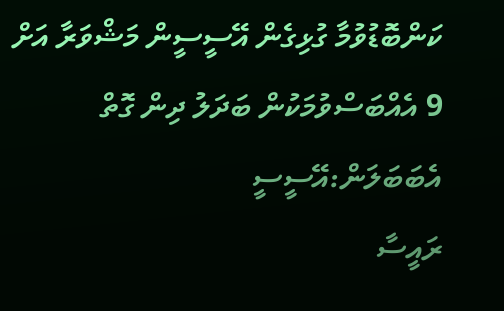ކަންބޮޑުވުމާ ގުޅިގެން އޭސީސީން މަޝްވަރާ އަށް
9 އެއްބަސްވުމަކުން ބަދަލު ދިން ގޮތް އެބަބަލަން:އޭސީސީ
ރައީސާ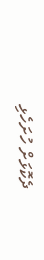ދެކޮޅަށް ހުށަހެޅި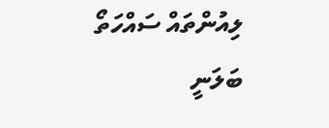ލިއުންތައް ސައްހަތޯ ބަލަނީ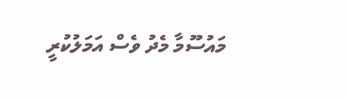މައުސޫމާ މެދު ވެސް އަމަލުކުރީ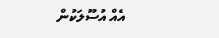އެއް އުސޫލަކުން